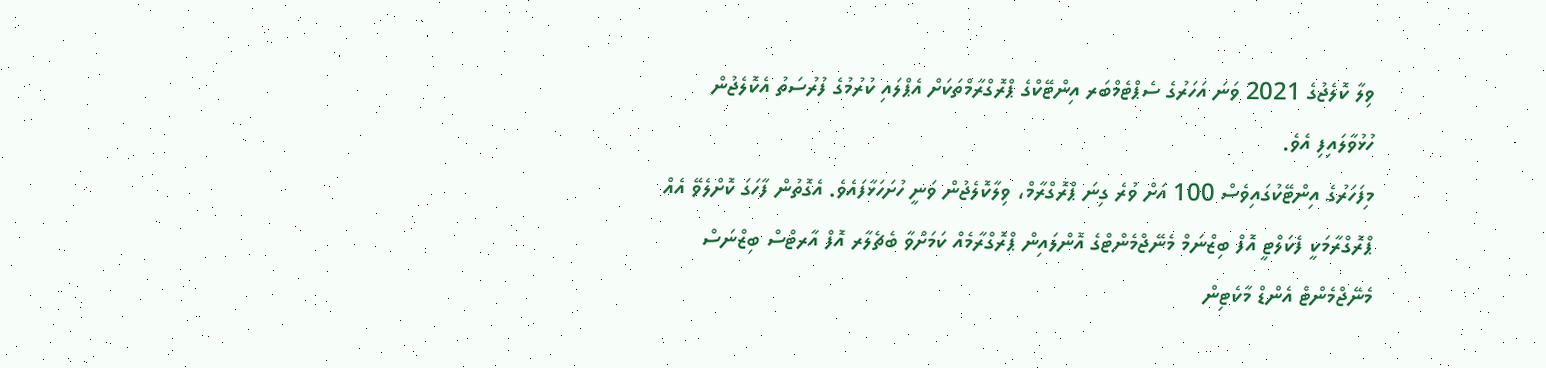ވިލާ ކޮލެޖުގެ 2021 ވަނަ އަހަރުގެ ސެޕްޓެމްބަރ އިންޓޭކްގެ ޕްރޮގްރާމްތަކަށް އެޕްލައި ކުރުމުގެ ފުރުސަތު އެކޮލެޖުން ހުޅުވާލައިފި އެވެ.
މިފަހަރުގެ އިންޓޭކުގައިވެސް 100 އަށް ވުރެ ގިނަ ޕްރޮގްރާމް، ވިލާކޮލެޖުން ވަނީ ހުށަހަޅާފައެވެ. އެގޮތުން ފާހަގަ ކޮށްލެވޭ އެއް ޕްރޮގްރާމަކީ ފެކަލްޓީ އޮފް ބިޒްނަމް މެނޭޖްމެންޓްގެ އޮންލައިން ޕްރޮގްރާމެއް ކަމަށްވާ ބެޗެލާރ އޮފް އާރޓްސް ބިޒްނަސް މެނޭޖްމެންޓް އެންޑް މާކެޓިން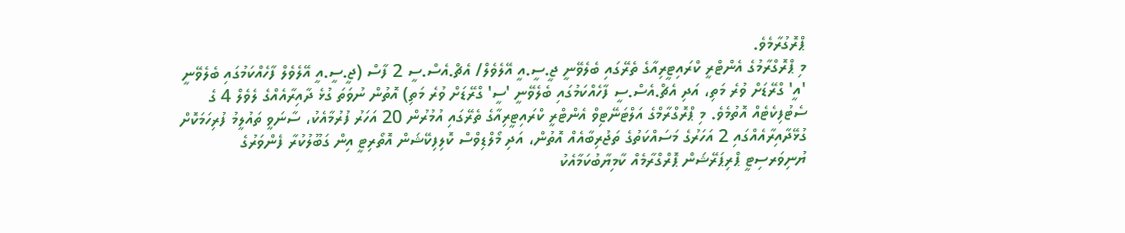ޕްރޮގުރާމެވެ.
މި ޕްރޮގްރާމުގެ އެންޓްރީ ކްރައިޓީރިއާގެ ތެރޭގައި ބެލެވޭނީ ޖީ.ސީ.އީ އޭލެވެލް/ އެޗް.އެސް.ސީ 2 ފާސް (ޖީ.ސީ.އީ އޭލެވެލް ފާހެއްކަމުގައި ބެލެވޭނީ 'އީ' ގްރޭޑަށް ވުރެ މަތި، އަދި އެޗް.އެސް.ސީ ފާހެއްކަމުގައި ބެލެވޭނީ 'ސީ' ގްރޭޑަށް ވުރެ މަތި) އޮތުން ނުވަތަ ގުޅެ ދާއިރާއެއްގެ ލެވެލް 4 ގެ ސެޓުފިކެޓެއް އޮތުމެވެ. މި ޕްރޮގްރާމްގެ އަލްޓަނޭޓިވް އެންޓްރީ ކްރައިޓީރިއާގެ ތެރޭގައި އުމުރުން 20 އަހަރު ފުރުމާއެކު، ސާނަވީ ތައުލީމު ފުރިހަމަކޮށް ގުޅޭދާއިރާއެއްގައި 2 އަހަރުގެ މަސައްކަތުގެ ތަޖުރިބާއެއް އޮތުން، އަދި މޯލްޑިވްސް ކޮލިފިކޭޝަން އޮތޯރިޓީ އިން ގަބޫލުކުރާ ފެންވަރުގެ ޔުނިވަރސިޓީ ޕްރިޕަރޭޝަން ޕޮރްގްރާމެއް ކާމިޔާބުކަމާއެކު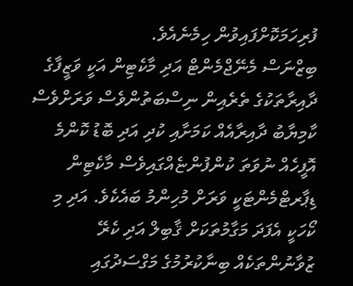ފުރިހަމަކޮށްފައިވުން ހިމެނެއެވެ.
ބިޒްނަސް މެނޭޖްމެންޓް އަދި މާކެޓިން އަކީ ވަޒީފާގެ ދާއިރާތަކުގެ ތެރެއިން ނިސްބަތުންވެސް ވަރަށްވެސް ކާމިޔާބު ދާއިރާއެއް ކަމަށާއި ކުދި އަދި ބޮޑު ކޮންމެ އޮފީހެއް ނުވަތަ ކުންފުންޏެއްގައިވެސް މާކެޓިން ޑިޕާރޓްމެންޓަކީ ވަރަށް މުހިންމު ބައެކެވެ. އަދި މި ކޯހަކީ އެފަދަ މަގާމުތަކަށް ޤާބިލް އަދި ކެރޭ ޒުވާނުންތަކެއް ބިނާކުރުމުގެ މަގްސަދުގައި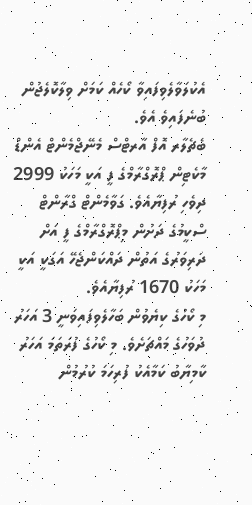އެކުލަވާލެވިފައިވާ ކޯހެއް ކަމަށް ވިލާކޮލެޖުން ބުނެފައިވެ އެވެ.
ބެޗެލާރ އޮފް އާރޓްސް މެނޭޖްމެންޓް އެންޑް މާކެޓިން ޕްރޮގްރާމްގެ ފީ އަކީ މަހަކު 2999 ދިވެހި ރުފިޔާއެވެ. ގަވާމެންޓް ގްރާންޓް ސްކީމުގެ ދަށުން މިޕްރޮގްރާމްގެ ފީ އަށް ދަރިވަރުގެ އަތުން ދައްކަންޖެހޭ އަގަކީ އަކީ މަހަކު 1670 ރުފިޔާއެވެ.
މި ކޯހުގެ ކިޔެވުން ބަހާލެވިފައިވަނީ 3 އަހަރު ދުވަހުގެ މައްޗަށެވެ. މި ކޯހުގެ ފުރަތަމަ އަހަރު ކާމިޔާބު ކަމާއެކު ފުރިހަމަ ކުރުމުން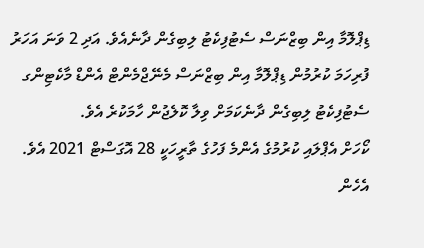ޑިޕްލޮމާ އިން ބިޒްނަސް ސެޓުފިކެޓު ލިބިގެން ދާނެއެވެ. އަދި 2 ވަނަ އަހަރު ފުރިހަމަ ކުރުމުން ޑިޕްލޮމާ އިން ބިޒްނަސް މެނޭޖްމެންޓް އެންޑް މާކެޓިންގ ސެޓުފިކެޓު ލިބިގެން ދާނެކަމަށް ވިލާ ކޮލެޖުން ހާމަކުރެ އެވެ.
ކޯހަށް އެޕްލައި ކުރުމުގެ އެންމެ ފަހުގެ ތާރީހަކީ 28 އޮގަސްޓް 2021 އެވެ. އެހެން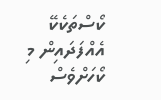ކޯސްތަކެކޭ އެއްފަދައިން މި ކޯހަށްވެސް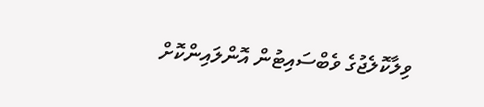ވިލާކޮލެޖުގެ ވެބްސައިޓުން އޮންލައިންކޮށް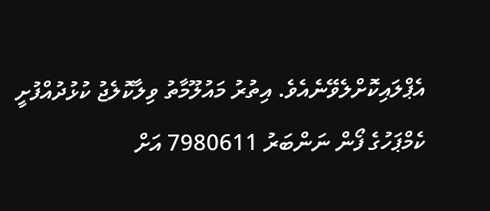އެޕްލައިކޮށްލެވޭނެއެވެ. އިތުރު މައުލޫމާތު ވިލާކޮލެޖު ކުޅުދުއްފުށީ ކެމްޕަހުގެ ފޯން ނަންބަރު 7980611 އަށް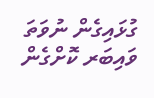ގުޅައިގެން ނުވަތަ ވައިބަރ ކޮށްގެން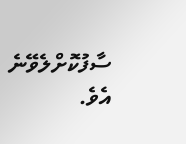ސާފުކޮށްލެވޭނެ އެވެ.